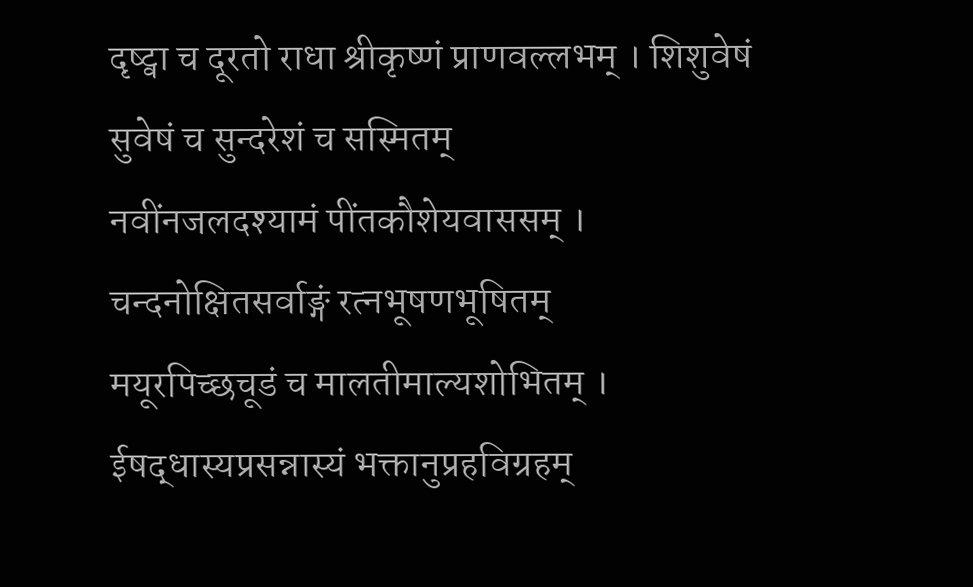दृष्ट्वा च दूरतो राधा श्रीकृष्णं प्राणवल्लभम् । शिशुवेषं सुवेषं च सुन्दरेशं च सस्मितम्
नवींनजलदश्यामं पींतकौशेयवाससम् । चन्दनोक्षितसर्वाङ्गं रत्नभूषणभूषितम्
मयूरपिच्छचूडं च मालतीमाल्यशोभितम् । ईषद्धास्यप्रसन्नास्यं भक्तानुप्रहविग्रहम्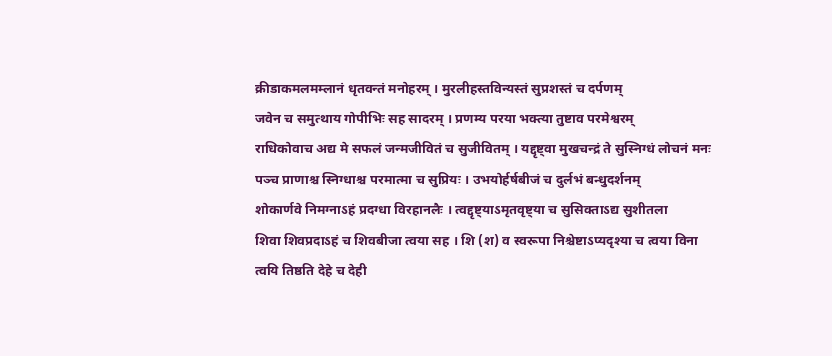क्रीडाकमलमम्लानं धृतवन्तं मनोहरम् । मुरलीहस्तविन्यस्तं सुप्रशस्तं च दर्पणम्
जवेन च समुत्थाय गोपीभिः सह सादरम् । प्रणम्य परया भक्त्या तुष्टाव परमेश्वरम्
राधिकोवाच अद्य मे सफलं जन्मजीवितं च सुजीवितम् । यद्दृष्ट्वा मुखचन्द्रं ते सुस्निग्धं लोचनं मनः
पञ्च प्राणाश्च स्निग्धाश्च परमात्मा च सुप्रियः । उभयोर्हर्षबीजं च दुर्लभं बन्धुदर्शनम्
शोकार्णवे निमग्नाऽहं प्रदग्धा विरहानलैः । त्वद्दृष्ट्याऽमृतवृष्ट्या च सुसिक्ताऽद्य सुशीतला
शिवा शिवप्रदाऽहं च शिवबीजा त्वया सह । शि (श) व स्वरूपा निश्चेष्टाऽप्यदृश्या च त्वया विना
त्वयि तिष्ठति देहे च देही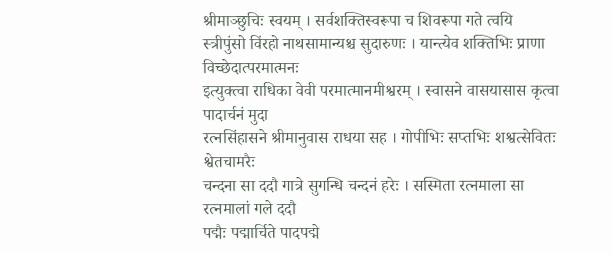श्रीमाञ्छुचिः स्वयम् । सर्वशक्तिस्वरूपा च शिवरूपा गते त्वयि
स्त्रीपुंसो विंरहो नाथसामान्यश्च सुदारुणः । यान्त्येव शक्तिभिः प्राणा विच्छेदात्परमात्मनः
इत्युक्त्वा राधिका वेवी परमात्मानमीश्वरम् । स्वासने वासयासास कृत्वा पादार्चनं मुदा
रत्नसिंहासने श्रीमानुवास राधया सह । गोपीभिः सप्तभिः शश्वत्सेवितः श्वेतचामरैः
चन्दना सा ददौ गात्रे सुगन्धि चन्दनं हरेः । सस्मिता रत्नमाला सा रत्नमालां गले ददौ
पद्मैः पद्मार्चिते पादपद्मे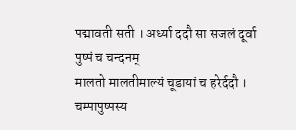पद्मावती सती । अर्ध्या ददौ सा सजलं दूर्वा पुष्पं च चन्दनम्
मालतो मालतीमाल्यं चूडायां च हरेर्ददौ । चम्पापुष्पस्य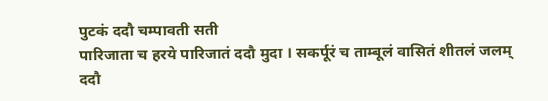पुटकं ददौ चम्पावती सती
पारिजाता च हरये पारिजातं ददौ मुदा । सकर्पूरं च ताम्बूलं वासितं शीतलं जलम्
ददौ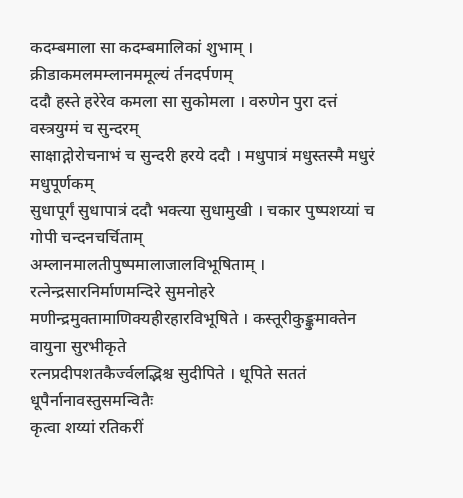कदम्बमाला सा कदम्बमालिकां शुभाम् । क्रीडाकमलमम्लानममूल्यं र्तनदर्पणम्
ददौ हस्ते हरेरेव कमला सा सुकोमला । वरुणेन पुरा दत्तं वस्त्रयुग्मं च सुन्दरम्
साक्षाद्गोरोचनाभं च सुन्दरी हरये ददौ । मधुपात्रं मधुस्तस्मै मधुरं मधुपूर्णकम्
सुधापूर्गं सुधापात्रं ददौ भक्त्या सुधामुखी । चकार पुष्पशय्यां च गोपी चन्दनचर्चिताम्
अम्लानमालतीपुष्पमालाजालविभूषिताम् । रत्नेन्द्रसारनिर्माणमन्दिरे सुमनोहरे
मणीन्द्रमुक्तामाणिक्यहीरहारविभूषिते । कस्तूरीकुङ्कुमाक्तेन वायुना सुरभीकृते
रत्नप्रदीपशतकैर्ज्वलद्भिश्च सुदीपिते । धूपिते सततं धूपैर्नानावस्तुसमन्वितैः
कृत्वा शय्यां रतिकरीं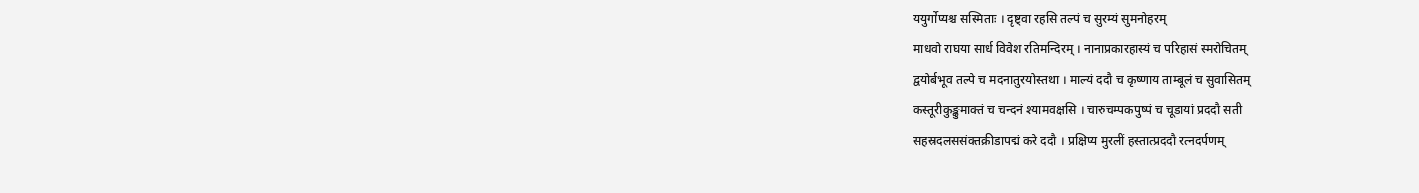ययुर्गोप्यश्च सस्मिताः । दृष्ट्वा रहसि तल्पं च सुरम्यं सुमनोहरम्
माधवो राघया सार्ध विवेश रतिमन्दिरम् । नानाप्रकारहास्यं च परिहासं स्मरोचितम्
द्वयोर्बभूव तल्पे च मदनातुरयोस्तथा । माल्यं ददौ च कृष्णाय ताम्बूलं च सुवासितम्
कस्तूरीकुङ्कुमाक्तं च चन्दनं श्यामवक्षसि । चारुचम्पकपुष्पं च चूडायां प्रददौ सती
सहस्रदलससंक्तक्रीडापद्मं करे ददौ । प्रक्षिप्य मुरलीं हस्तात्प्रददौ रत्नदर्पणम्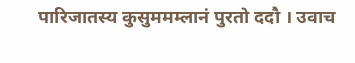पारिजातस्य कुसुममम्लानं पुरतो ददौ । उवाच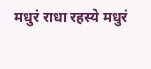मधुरं राधा रहस्ये मधुरं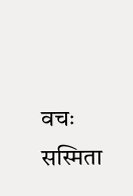वचः सस्मिता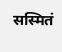सस्मितं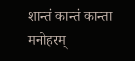शान्तं कान्तं कान्ता मनोहरम्